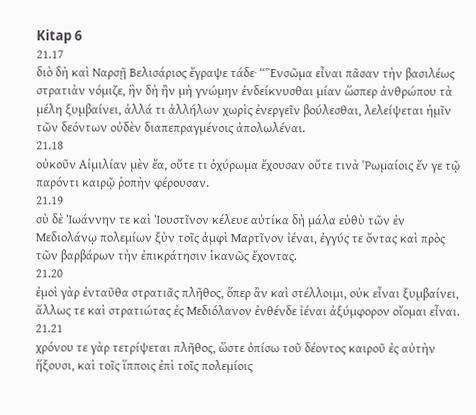Kitap 6
21.17
διὸ δὴ καὶ Ναρσῇ Βελισάριος ἔγραψε τάδε· “Ἓνσῶμα εἶναι πᾶσαν τὴν βασιλέως στρατιὰν νόμιζε, ἣν δὴ ἢν μὴ γνώμην ἐνδείκνυσθαι μίαν ὥσπερ ἀνθρώπου τὰ μέλη ξυμβαίνει, ἀλλά τι ἀλλήλων χωρὶς ἐνεργεῖν βούλεσθαι, λελείψεται ἡμῖν τῶν δεόντων οὐδὲν διαπεπραγμένοις ἀπολωλέναι.
21.18
οὐκοῦν Αἰμιλίαν μὲν ἔα, οὔτε τι ὀχύρωμα ἔχουσαν οὔτε τινὰ Ῥωμαίοις ἔν γε τῷ παρόντι καιρῷ ῥοπὴν φέρουσαν.
21.19
σὺ δὲ Ἰωάννην τε καὶ Ἰουστῖνον κέλευε αὐτίκα δὴ μάλα εὐθὺ τῶν ἐν Μεδιολάνῳ πολεμίων ξὺν τοῖς ἀμφὶ Μαρτῖνον ἰέναι, ἐγγύς τε ὄντας καὶ πρὸς τῶν βαρβάρων τὴν ἐπικράτησιν ἱκανῶς ἔχοντας.
21.20
ἐμοὶ γὰρ ἐνταῦθα στρατιᾶς πλῆθος, ὅπερ ἂν καὶ στέλλοιμι, οὐκ εἶναι ξυμβαίνει, ἄλλως τε καὶ στρατιώτας ἐς Μεδιόλανον ἐνθένδε ἰέναι ἀξύμφορον οἴομαι εἶναι.
21.21
χρόνου τε γὰρ τετρίψεται πλῆθος, ὥστε ὀπίσω τοῦ δέοντος καιροῦ ἐς αὐτὴν ἥξουσι, καὶ τοῖς ἵπποις ἐπὶ τοῖς πολεμίοις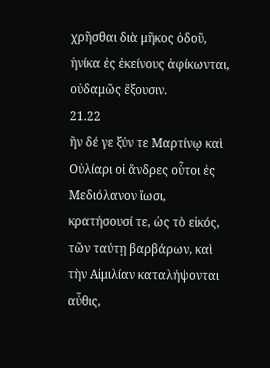χρῆσθαι διὰ μῆκος ὁδοῦ, ἡνίκα ἐς ἐκείνους ἀφίκωνται, οὐδαμῶς ἕξουσιν.
21.22
ἢν δέ γε ξύν τε Μαρτίνῳ καὶ Οὐλίαρι οἱ ἄνδρες οὗτοι ἐς Μεδιόλανον ἴωσι, κρατήσουσί τε, ὡς τὸ εἰκός, τῶν ταύτῃ βαρβάρων, καὶ τὴν Αἰμιλίαν καταλήψονται αὖθις,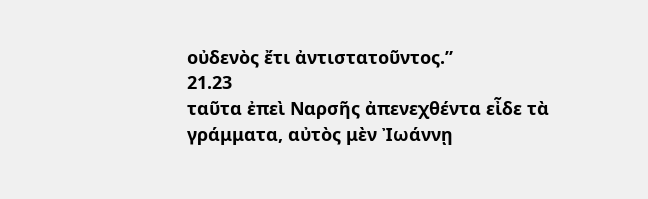οὐδενὸς ἔτι ἀντιστατοῦντος.”
21.23
ταῦτα ἐπεὶ Ναρσῆς ἀπενεχθέντα εἶδε τὰ γράμματα, αὐτὸς μὲν Ἰωάννῃ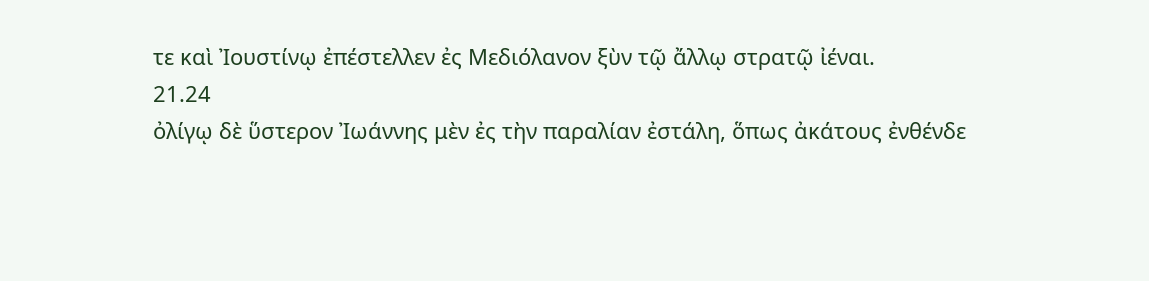τε καὶ Ἰουστίνῳ ἐπέστελλεν ἐς Μεδιόλανον ξὺν τῷ ἄλλῳ στρατῷ ἰέναι.
21.24
ὀλίγῳ δὲ ὕστερον Ἰωάννης μὲν ἐς τὴν παραλίαν ἐστάλη, ὅπως ἀκάτους ἐνθένδε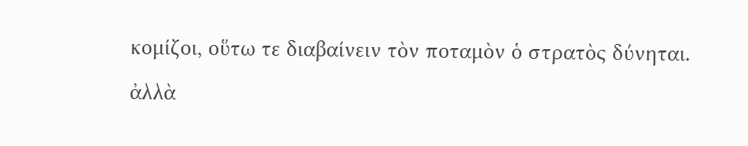κομίζοι, οὕτω τε διαβαίνειν τὸν ποταμὸν ὁ στρατὸς δύνηται. ἀλλὰ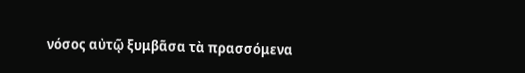νόσος αὐτῷ ξυμβᾶσα τὰ πρασσόμενα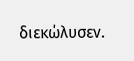διεκώλυσεν.